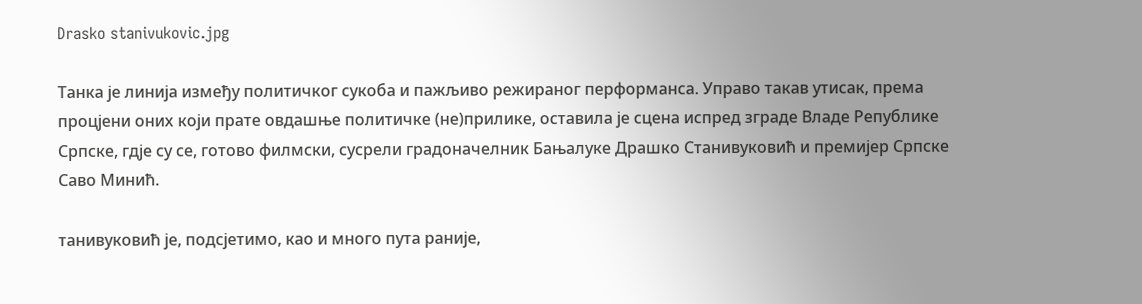Drasko stanivukovic.jpg

Танка је линија између политичког сукоба и пажљиво режираног перформанса. Управо такав утисак, према процјени оних који прате овдашње политичке (не)прилике, оставила је сцена испред зграде Владе Републике Српске, гдје су се, готово филмски, сусрели градоначелник Бањалуке Драшко Станивуковић и премијер Српске Саво Минић.

танивуковић је, подсјетимо, као и много пута раније,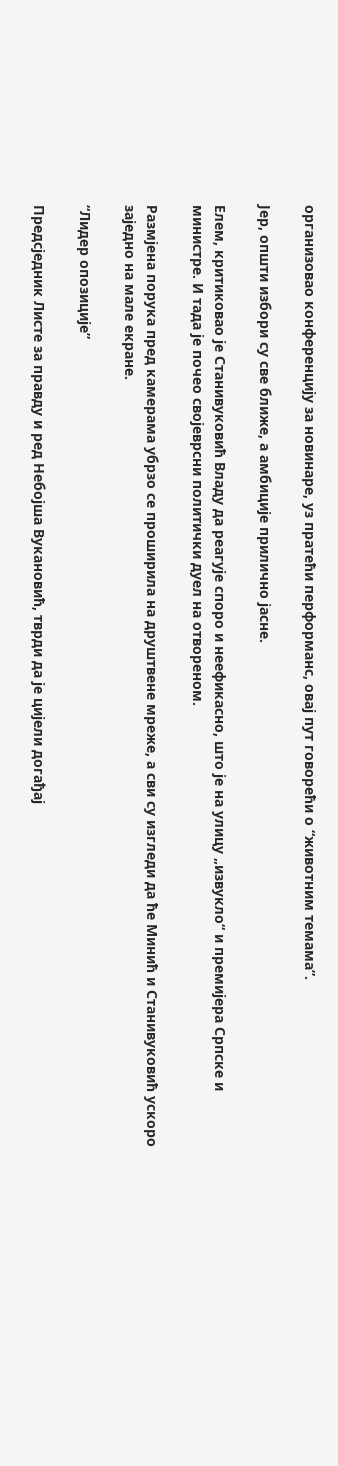организовао конференцију за новинаре, уз пратећи перформанс, овај пут говорећи о “животним темама”.

Јер, општи избори су све ближе, а амбиције прилично јасне.

Елем, критиковао је Станивуковић Владу да реагује споро и неефикасно, што је на улицу „извукло“ и премијера Српске и министре. И тада је почео својеврсни политички дуел на отвореном.

Размјена порука пред камерама убрзо се проширила на друштвене мреже, а сви су изгледи да ће Минић и Станивуковић ускоро заједно на мале екране.

“Лидер опозиције”

Предсједник Листе за правду и ред Небојша Вукановић, тврди да је цијели догађај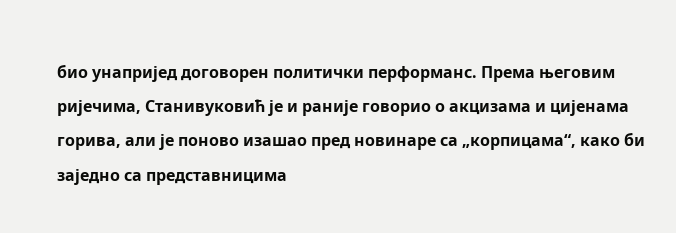био унапријед договорен политички перформанс. Према његовим ријечима, Станивуковић је и раније говорио о акцизама и цијенама горива, али је поново изашао пред новинаре са „корпицама“, како би заједно са представницима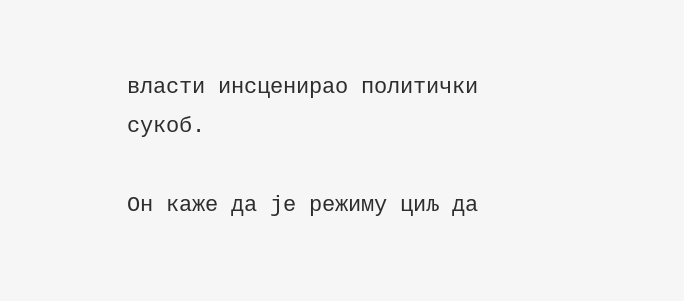власти инсценирао политички сукоб.

Он каже да је режиму циљ да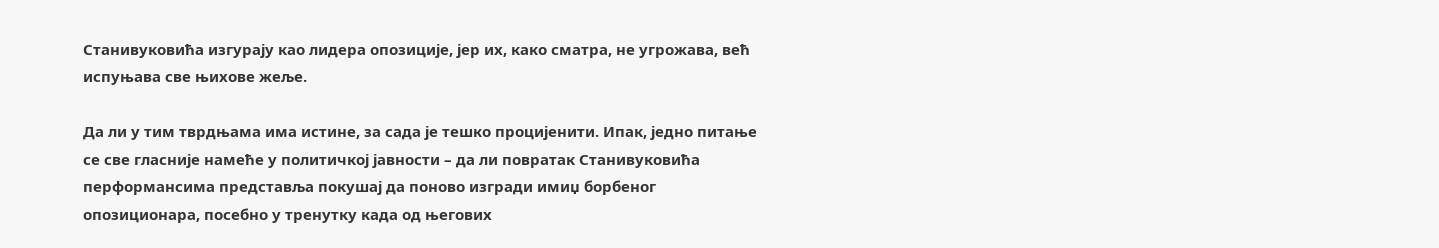Станивуковића изгурају као лидера опозиције, јер их, како сматра, не угрожава, већ испуњава све њихове жеље.

Да ли у тим тврдњама има истине, за сада је тешко процијенити. Ипак, једно питање се све гласније намеће у политичкој јавности – да ли повратак Станивуковића перформансима представља покушај да поново изгради имиџ борбеног опозиционара, посебно у тренутку када од његових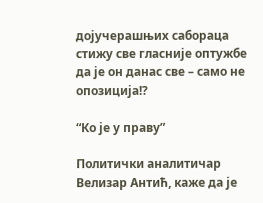дојучерашњих сабораца стижу све гласније оптужбе да је он данас све – само не опозиција!?

“Ко је у праву”

Политички аналитичар Велизар Антић, каже да је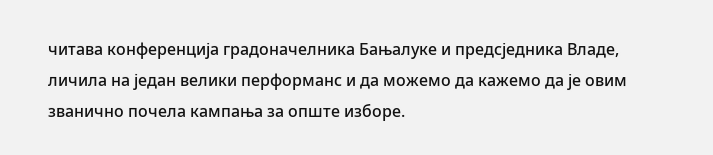читава конференција градоначелника Бањалуке и предсједника Владе, личила на један велики перформанс и да можемо да кажемо да је овим званично почела кампања за опште изборе.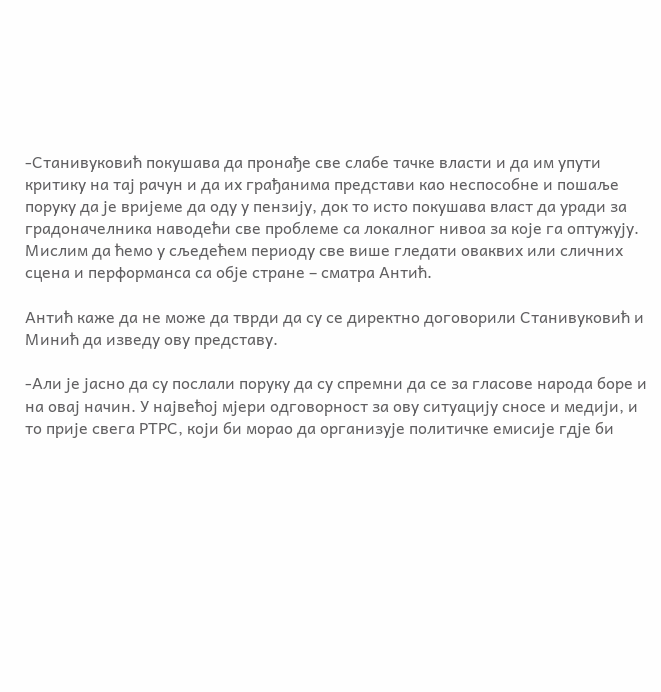-Станивуковић покушава да пронађе све слабе тачке власти и да им упути критику на тај рачун и да их грађанима представи као неспособне и пошаље поруку да је вријеме да оду у пензију, док то исто покушава власт да уради за градоначелника наводећи све проблеме са локалног нивоа за које га оптужују. Мислим да ћемо у сљедећем периоду све више гледати оваквих или сличних сцена и перформанса са обје стране – сматра Антић.

Антић каже да не може да тврди да су се директно договорили Станивуковић и Минић да изведу ову представу.

-Али је јасно да су послали поруку да су спремни да се за гласове народа боре и на овај начин. У највећој мјери одговорност за ову ситуацију сносе и медији, и то прије свега РТРС, који би морао да организује политичке емисије гдје би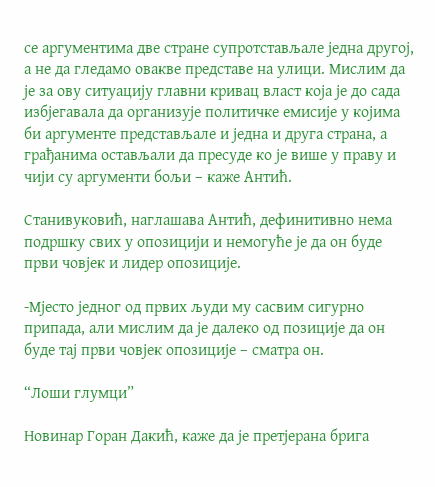се аргументима две стране супротстављале једна другој, а не да гледамо овакве представе на улици. Мислим да је за ову ситуацију главни кривац власт која је до сада избјегавала да организује политичке емисије у којима би аргументе представљале и једна и друга страна, а грађанима остављали да пресуде ко је више у праву и чији су аргументи бољи – каже Антић.

Станивуковић, наглашава Антић, дефинитивно нема подршку свих у опозицији и немогуће је да он буде први човјек и лидер опозиције.

-Мјесто једног од првих људи му сасвим сигурно припада, али мислим да је далеко од позиције да он буде тај први човјек опозиције – сматра он.

“Лоши глумци”

Новинар Горан Дакић, каже да је претјерана брига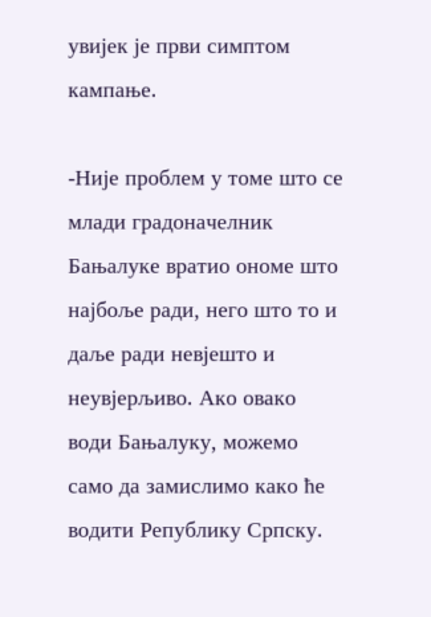увијек је први симптом кампање.

-Није проблем у томе што се млади градоначелник Бањалуке вратио ономе што најбоље ради, него што то и даље ради невјешто и неувјерљиво. Ако овако води Бањалуку, можемо само да замислимо како ће водити Републику Српску.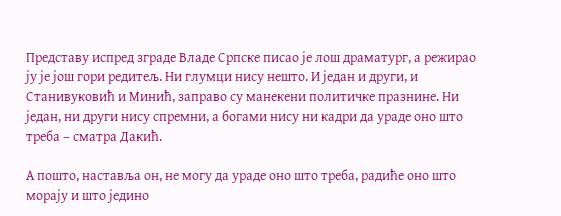Представу испред зграде Владе Српске писао је лош драматург, а режирао ју је још гори редитељ. Ни глумци нису нешто. И један и други, и Станивуковић и Минић, заправо су манекени политичке празнине. Ни један, ни други нису спремни, а богами нису ни кадри да ураде оно што треба – сматра Дакић.

А пошто, наставља он, не могу да ураде оно што треба, радиће оно што морају и што једино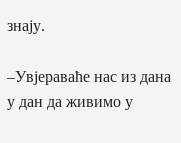знају.

–Увјераваће нас из дана у дан да живимо у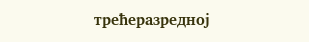трећеразредној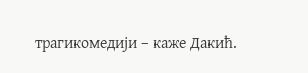трагикомедији – каже Дакић.